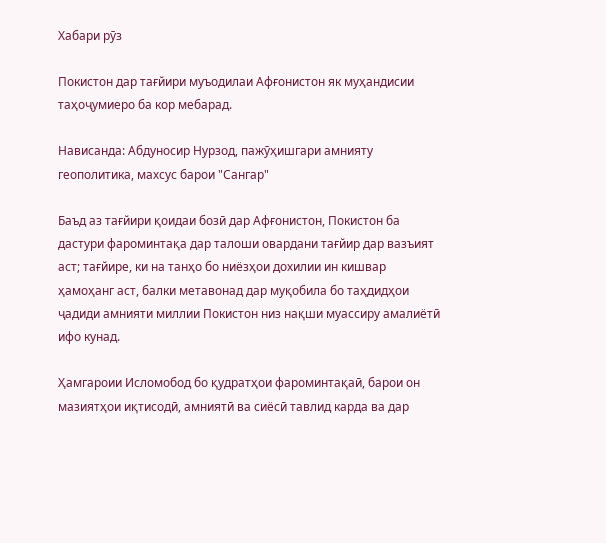Хабари рӯз

Покистон дар тағйири муъодилаи Афғонистон як муҳандисии таҳоҷумиеро ба кор мебарад.

Нависанда: Абдуносир Нурзод, пажӯҳишгари амнияту геополитика, махсус барои "Сангар"

Баъд аз тағйири қоидаи бозӣ дар Афғонистон, Покистон ба дастури фароминтақа дар талоши овардани тағйир дар вазъият аст; тағйире, ки на танҳо бо ниёзҳои дохилии ин кишвар ҳамоҳанг аст, балки метавонад дар муқобила бо таҳдидҳои ҷадиди амнияти миллии Покистон низ нақши муассиру амалиётӣ ифо кунад.

Ҳамгароии Исломобод бо қудратҳои фароминтақаӣ, барои он мазиятҳои иқтисодӣ, амниятӣ ва сиёсӣ тавлид карда ва дар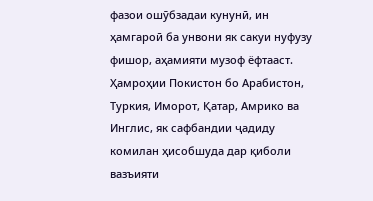фазои ошӯбзадаи кунунӣ, ин ҳамгароӣ ба унвони як сакуи нуфузу фишор, аҳамияти музоф ёфтааст. Ҳамроҳии Покистон бо Арабистон, Туркия, Иморот, Қатар, Амрико ва Инглис, як сафбандии ҷадиду комилан ҳисобшуда дар қиболи вазъияти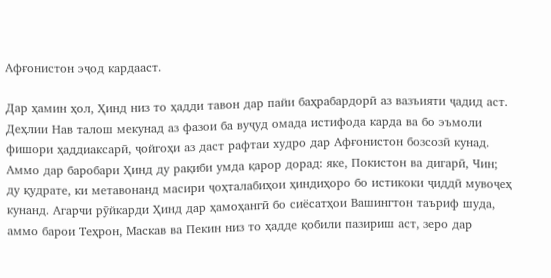Афғонистон эҷод кардааст.

Дар ҳамин ҳол, Ҳинд низ то ҳадди тавон дар пайи баҳрабардорӣ аз вазъияти ҷадид аст. Деҳлии Нав талош мекунад аз фазои ба вуҷуд омада истифода карда ва бо эъмоли фишори ҳаддиаксарӣ, ҷойгоҳи аз даст рафтаи худро дар Афғонистон бозсозӣ кунад. Аммо дар баробари Ҳинд ду рақиби умда қарор дорад: яке, Покистон ва дигарӣ, Чин; ду қудрате, ки метавонанд масири ҷоҳталабиҳои ҳиндиҳоро бо истикоки ҷиддӣ мувоҷеҳ кунанд. Агарчи рӯйкарди Ҳинд дар ҳамоҳангӣ бо сиёсатҳои Вашингтон таъриф шуда, аммо барои Теҳрон, Маскав ва Пекин низ то ҳадде қобили пазириш аст, зеро дар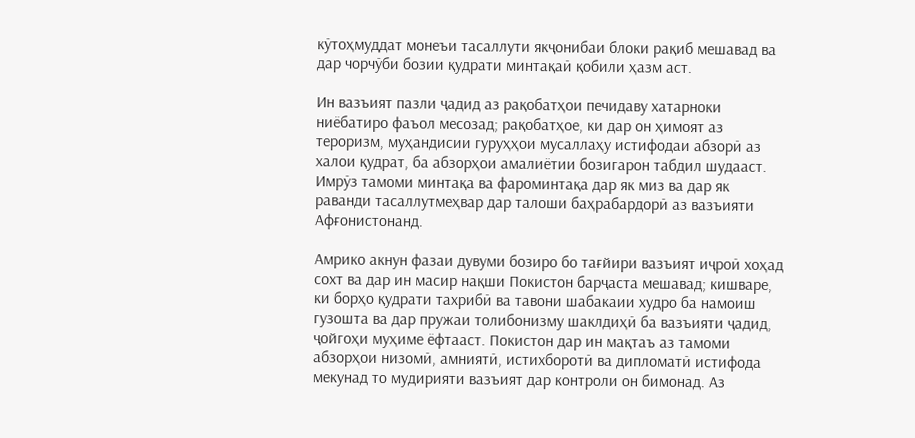кӯтоҳмуддат монеъи тасаллути якҷонибаи блоки рақиб мешавад ва дар чорчӯби бозии қудрати минтақаӣ қобили ҳазм аст.

Ин вазъият пазли ҷадид аз рақобатҳои печидаву хатарноки ниёбатиро фаъол месозад; рақобатҳое, ки дар он ҳимоят аз тероризм, муҳандисии гуруҳҳои мусаллаҳу истифодаи абзорӣ аз халои қудрат, ба абзорҳои амалиётии бозигарон табдил шудааст. Имрӯз тамоми минтақа ва фароминтақа дар як миз ва дар як раванди тасаллутмеҳвар дар талоши баҳрабардорӣ аз вазъияти Афғонистонанд.

Амрико акнун фазаи дувуми бозиро бо тағйири вазъият иҷроӣ хоҳад сохт ва дар ин масир нақши Покистон барҷаста мешавад; кишваре, ки борҳо қудрати тахрибӣ ва тавони шабакаии худро ба намоиш гузошта ва дар пружаи толибонизму шаклдиҳӣ ба вазъияти ҷадид, ҷойгоҳи муҳиме ёфтааст. Покистон дар ин мақтаъ аз тамоми абзорҳои низомӣ, амниятӣ, истихборотӣ ва дипломатӣ истифода мекунад то мудирияти вазъият дар контроли он бимонад. Аз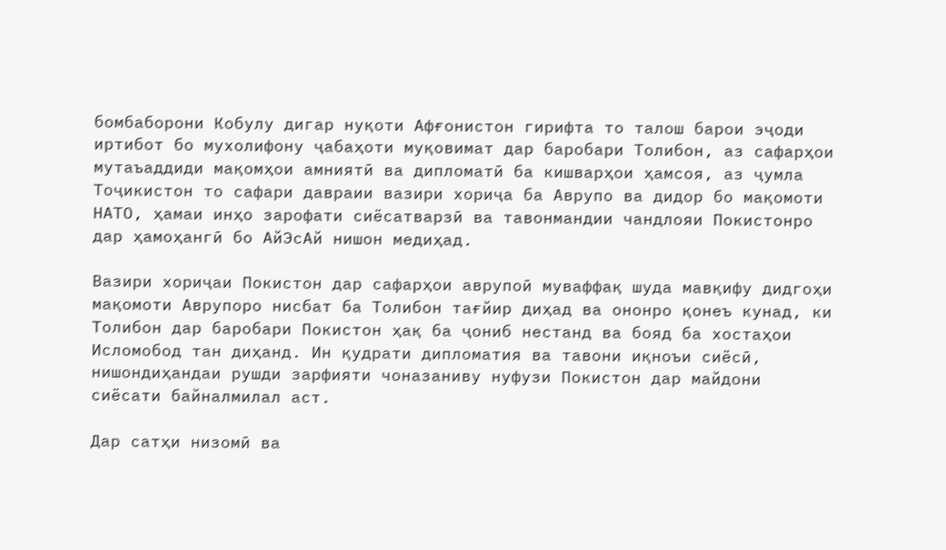бомбаборони Кобулу дигар нуқоти Афғонистон гирифта то талош барои эҷоди иртибот бо мухолифону ҷабаҳоти муқовимат дар баробари Толибон, аз сафарҳои мутаъаддиди мақомҳои амниятӣ ва дипломатӣ ба кишварҳои ҳамсоя, аз ҷумла Тоҷикистон то сафари давраии вазири хориҷа ба Аврупо ва дидор бо мақомоти НАТО, ҳамаи инҳо зарофати сиёсатварзӣ ва тавонмандии чандлояи Покистонро дар ҳамоҳангӣ бо АйЭсАй нишон медиҳад.

Вазири хориҷаи Покистон дар сафарҳои аврупоӣ муваффақ шуда мавқифу дидгоҳи мақомоти Аврупоро нисбат ба Толибон тағйир диҳад ва ононро қонеъ кунад, ки Толибон дар баробари Покистон ҳақ ба ҷониб нестанд ва бояд ба хостаҳои Исломобод тан диҳанд. Ин қудрати дипломатия ва тавони иқноъи сиёсӣ, нишондиҳандаи рушди зарфияти чоназаниву нуфузи Покистон дар майдони сиёсати байналмилал аст.

Дар сатҳи низомӣ ва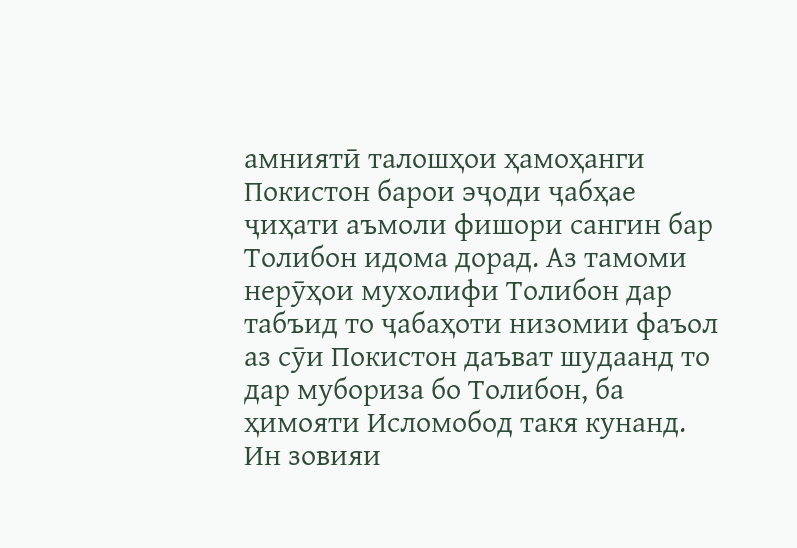амниятӣ талошҳои ҳамоҳанги Покистон барои эҷоди ҷабҳае ҷиҳати аъмоли фишори сангин бар Толибон идома дорад. Аз тамоми нерӯҳои мухолифи Толибон дар табъид то ҷабаҳоти низомии фаъол аз сӯи Покистон даъват шудаанд то дар мубориза бо Толибон, ба ҳимояти Исломобод такя кунанд. Ин зовияи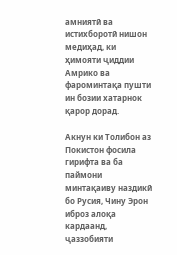амниятӣ ва истихборотӣ нишон медиҳад, ки ҳимояти ҷиддии Амрико ва фароминтақа пушти ин бозии хатарнок қарор дорад.

Акнун ки Толибон аз Покистон фосила гирифта ва ба паймони минтақаиву наздикӣ бо Русия, Чину Эрон иброз алоқа кардаанд, ҷаззобияти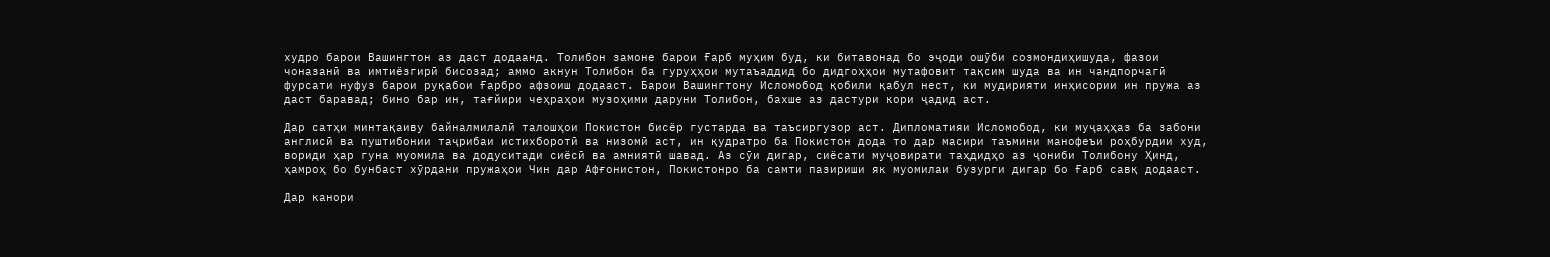худро барои Вашингтон аз даст додаанд. Толибон замоне барои Ғарб муҳим буд, ки битавонад бо эҷоди ошӯби созмондиҳишуда, фазои чоназанӣ ва имтиёзгирӣ бисозад; аммо акнун Толибон ба гуруҳҳои мутаъаддид бо дидгоҳҳои мутафовит тақсим шуда ва ин чандпорчагӣ фурсати нуфуз барои руқабои Ғарбро афзоиш додааст. Барои Вашингтону Исломобод қобили қабул нест, ки мудирияти инҳисории ин пружа аз даст баравад; бино бар ин, тағйири чеҳраҳои музоҳими даруни Толибон, бахше аз дастури кори ҷадид аст.

Дар сатҳи минтақаиву байналмилалӣ талошҳои Покистон бисёр густарда ва таъсиргузор аст. Дипломатияи Исломобод, ки муҷаҳҳаз ба забони англисӣ ва пуштибонии таҷрибаи истихборотӣ ва низомӣ аст, ин қудратро ба Покистон дода то дар масири таъмини манофеъи роҳбурдии худ, вориди ҳар гуна муомила ва додуситади сиёсӣ ва амниятӣ шавад. Аз сӯи дигар, сиёсати муҷовирати таҳдидҳо аз ҷониби Толибону Ҳинд, ҳамроҳ бо бунбаст хӯрдани пружаҳои Чин дар Афғонистон, Покистонро ба самти пазириши як муомилаи бузурги дигар бо Ғарб савқ додааст.

Дар канори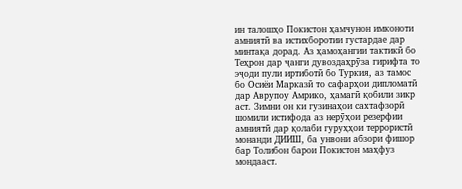ин талошҳо Покистон ҳамчунон имконоти амниятӣ ва истихборотии густардае дар минтақа дорад. Аз ҳамоҳангии тактикӣ бо Теҳрон дар ҷанги дувоздаҳрӯза гирифта то эҷоди пули иртиботӣ бо Туркия, аз тамос бо Осиёи Марказӣ то сафарҳои дипломатӣ дар Аврупоу Амрико, ҳамагӣ қобили зикр аст. Зимни он ки гузинаҳои сахтафзорӣ шомили истифода аз нерӯҳои резерфии амниятӣ дар қолаби гуруҳҳои террористӣ монанди ДИИШ, ба унвони абзори фишор бар Толибон барои Покистон маҳфуз мондааст.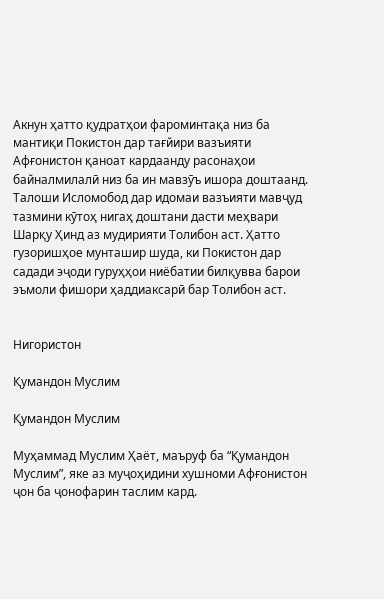Акнун ҳатто қудратҳои фароминтақа низ ба мантиқи Покистон дар тағйири вазъияти Афғонистон қаноат кардаанду расонаҳои байналмилалӣ низ ба ин мавзӯъ ишора доштаанд. Талоши Исломобод дар идомаи вазъияти мавҷуд тазмини кӯтоҳ нигаҳ доштани дасти меҳвари Шарқу Ҳинд аз мудирияти Толибон аст. Ҳатто гузоришҳое мунташир шуда, ки Покистон дар садади эҷоди гуруҳҳои ниёбатии билқувва барои эъмоли фишори ҳаддиаксарӣ бар Толибон аст.


Нигористон

Қумандон Муслим

Қумандон Муслим

Муҳаммад Муслим Ҳаёт, маъруф ба “Қумандон Муслим”, яке аз муҷоҳидини хушноми Афғонистон ҷон ба ҷонофарин таслим кард.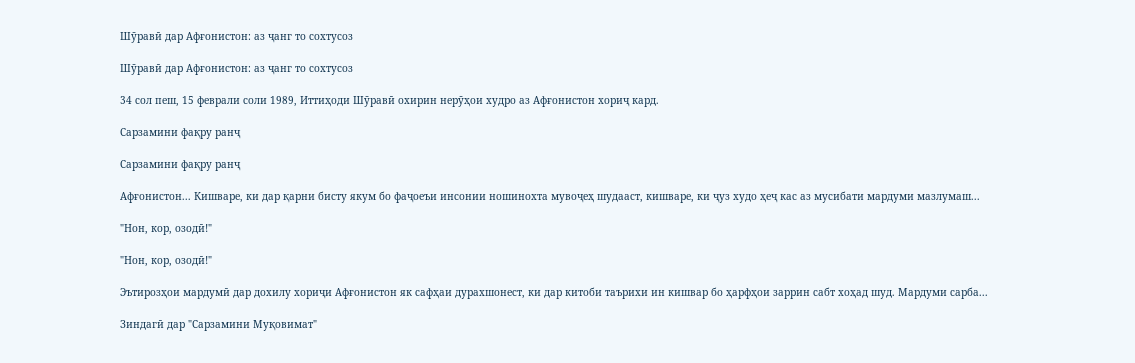Шӯравӣ дар Афғонистон: аз ҷанг то сохтусоз

Шӯравӣ дар Афғонистон: аз ҷанг то сохтусоз

34 сол пеш, 15 феврали соли 1989, Иттиҳоди Шӯравӣ охирин нерӯҳои худро аз Афғонистон хориҷ кард.

Сарзамини фақру ранҷ

Сарзамини фақру ранҷ

Афғонистон... Кишваре, ки дар қарни бисту якум бо фаҷоеъи инсонии ношинохта мувоҷеҳ шудааст, кишваре, ки ҷуз худо ҳеҷ кас аз мусибати мардуми мазлумаш...

"Нон, кор, озодӣ!"

"Нон, кор, озодӣ!"

Эътирозҳои мардумӣ дар дохилу хориҷи Афғонистон як сафҳаи дурахшонест, ки дар китоби таърихи ин кишвар бо ҳарфҳои заррин сабт хоҳад шуд. Мардуми сарба...

Зиндагӣ дар "Сарзамини Муқовимат"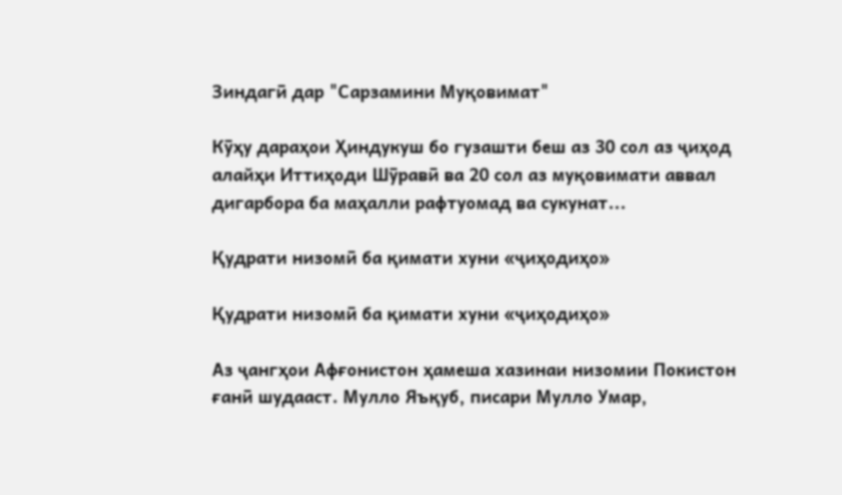Зиндагӣ дар "Сарзамини Муқовимат"

Кӯҳу дараҳои Ҳиндукуш бо гузашти беш аз 30 сол аз ҷиҳод алайҳи Иттиҳоди Шӯравӣ ва 20 сол аз муқовимати аввал дигарбора ба маҳалли рафтуомад ва сукунат...

Қудрати низомӣ ба қимати хуни «ҷиҳодиҳо»

Қудрати низомӣ ба қимати хуни «ҷиҳодиҳо»

Аз ҷангҳои Афғонистон ҳамеша хазинаи низомии Покистон ғанӣ шудааст. Мулло Яъқуб, писари Мулло Умар,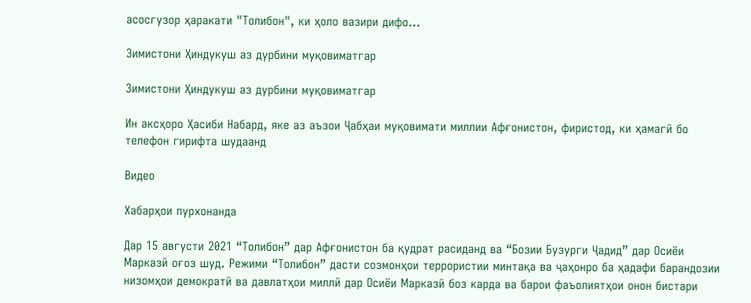асосгузор ҳаракати "Толибон", ки ҳоло вазири дифо...

Зимистони Ҳиндукуш аз дурбини муқовиматгар

Зимистони Ҳиндукуш аз дурбини муқовиматгар

Ин аксҳоро Ҳасиби Набард, яке аз аъзои Ҷабҳаи муқовимати миллии Афғонистон, фиристод, ки ҳамагӣ бо телефон гирифта шудаанд

Видео

Хабарҳои пурхонанда

Дар 15 августи 2021 “Толибон” дар Афғонистон ба қудрат расиданд ва “Бозии Бузурги Ҷадид” дар Осиёи Марказӣ оғоз шуд. Режими “Толибон” дасти созмонҳои террористии минтақа ва ҷаҳонро ба ҳадафи барандозии низомҳои демократӣ ва давлатҳои миллӣ дар Осиёи Марказӣ боз карда ва барои фаъолиятҳои онон бистари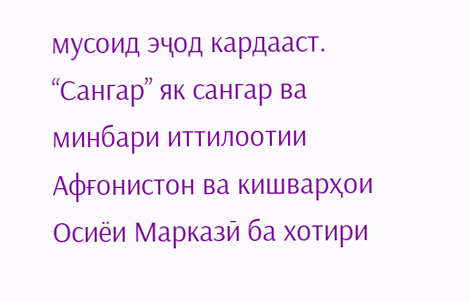мусоид эҷод кардааст. “Сангар” як сангар ва минбари иттилоотии Афғонистон ва кишварҳои Осиёи Марказӣ ба хотири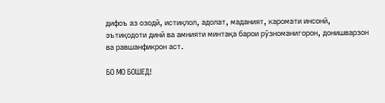дифоъ аз озодӣ, истиқлол, адолат, маданият, каромати инсонӣ, эътиқодоти динӣ ва амнияти минтақа барои рӯзноманигорон, донишварзон ва равшанфикрон аст.

БО МО БОШЕД!